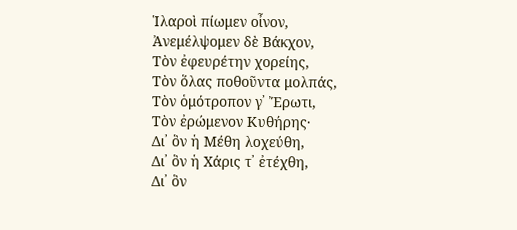Ἱλαροὶ πίωμεν οἶνον,
Ἀνεμέλψομεν δὲ Βάκχον,
Τὸν ἐφευρέτην χορείης,
Τὸν ὅλας ποθοῦντα μολπάς,
Τὸν ὁμότροπον γ᾽ Ἔρωτι,
Τὸν ἐρώμενον Κυθήρης·
Δι᾽ ὃν ἡ Μέθη λοχεύθη,
Δι᾽ ὃν ἡ Χάρις τ᾽ ἐτέχθη,
Δι᾽ ὃν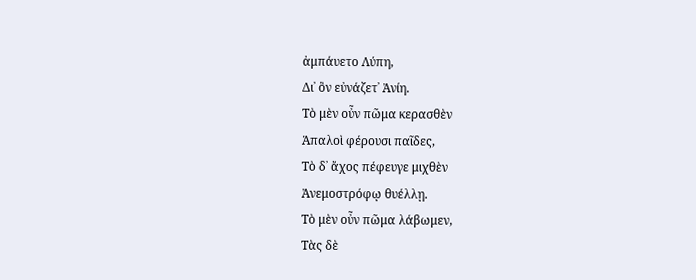ἀμπάυετο Λύπη,
Δι᾽ ὃν εὐνάζετ᾽ Ἀνίη.
Τὸ μὲν οὖν πῶμα κερασθὲν
Ἁπαλοὶ φέρουσι παῖδες,
Τὸ δ᾽ ἄχος πέφευγε μιχθὲν
Ἀνεμοστρόφῳ θυέλλῃ.
Τὸ μὲν οὖν πῶμα λάβωμεν,
Τὰς δὲ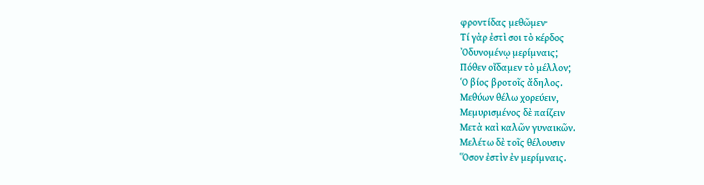φροντίδας μεθῶμεν·
Τί γὰρ ἐστὶ σοι τὸ κέρδος
Ὀδυνομένῳ μερίμναις;
Πόθεν οἴδαμεν τὸ μέλλον;
Ὁ βίος βροτοῖς ἄδηλος.
Μεθύων θέλω χορεύειν,
Μεμυρισμένος δὲ παίζειν
Μετὰ καὶ καλῶν γυναικῶν.
Μελέτω δὲ τοῖς θέλουσιν
Ὅσον ἐστὶν ἐν μερίμναις.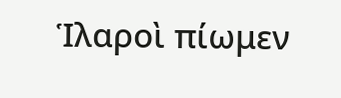Ἱλαροὶ πίωμεν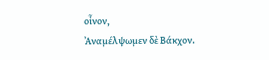οἶνον,
Ἀναμέλψωμεν δὲ Βάκχον.